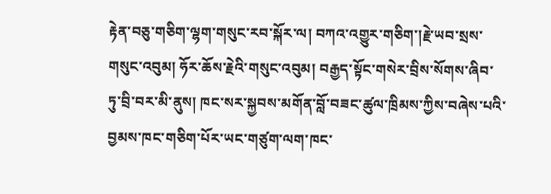རྟེན་བཅུ་གཅིག་ལྷག་གསུང་རབ་སྐོར་ལ། བཀའ་འགྱུར་གཅིག་།རྗེ་ཡབ་སྲས་གསུང་འབུམ། ཧོར་ཆོས་རྗེའི་གསུང་འབུམ། བརྒྱད་སྟོང་གསེར་བྲིས་སོགས་ཞིབ་ཏུ་བྲི་བར་མི་ནུས། ཁང་སར་སྐྱབས་མགོན་བློ་བཟང་ཚུལ་ཁྲིམས་ཀྱིས་བཞེས་པའི་བྱམས་ཁང་གཅིག་པོར་ཡང་གཙུག་ལག་ཁང་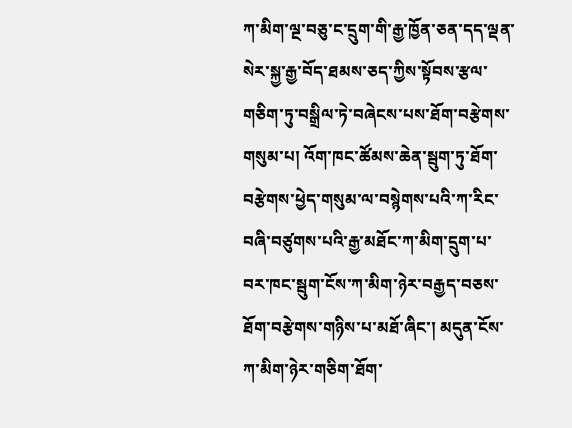ཀ་མིག་ལྔ་བཅུ་ང་དྲུག་གི་རྒྱ་ཁྱོན་ཅན་དད་ལྡན་སེར་སྐྱ་རྒྱ་བོད་ཐམས་ཅད་ཀྱིས་སྟོབས་རྩལ་གཅིག་ཏུ་བསྒྲིལ་ཏེ་བཞེངས་པས་ཐོག་བརྩེགས་གསུམ་པ། འོག་ཁང་ཚོམས་ཆེན་སྦུག་ཏུ་ཐོག་བརྩེགས་ཕྱེད་གསུམ་ལ་བསྙེགས་པའི་ཀ་རིང་བཞི་བཙུགས་པའི་རྒྱ་མཐོང་ཀ་མིག་དྲུག་པ་བར་ཁང་སྦུག་ངོས་ཀ་མིག་ཉེར་བརྒྱད་བཅས་ཐོག་བརྩེགས་གཉིས་པ་མཐོ་ཞིང་། མདུན་ངོས་ཀ་མིག་ཉེར་གཅིག་ཐོག་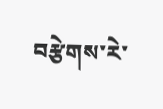བརྩེགས་རེ་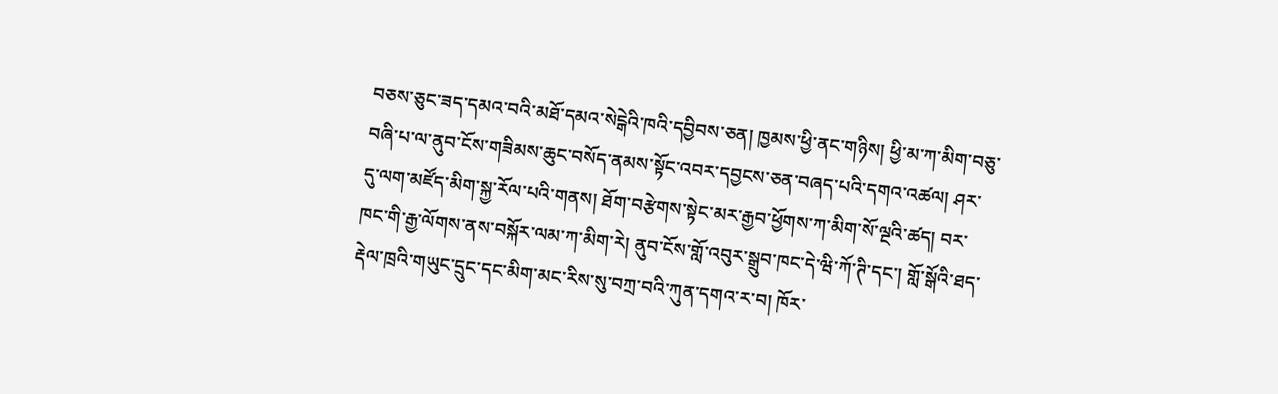བཅས་ཅུང་ཟད་དམའ་བའི་མཐོ་དམའ་སེངྒེའི་ཁའི་དབྱིབས་ཅན། ཁྱམས་ཕྱི་ནང་གཉིས། ཕྱི་མ་ཀ་མིག་བཅུ་བཞི་པ་ལ་ནུབ་ངོས་གཟིམས་ཆུང་བསོད་ནམས་སྟོང་འབར་དབྱངས་ཅན་བཞད་པའི་དགའ་འཚལ། ཤར་དུ་ལག་མཛོད་མིག་སྐྱ་རོལ་པའི་གནས། ཐོག་བརྩེགས་སྟེང་མར་རྒྱབ་ཕྱོགས་ཀ་མིག་སོ་ལྔའི་ཚད། བར་ཁང་གི་རྒྱ་ལོགས་ནས་བསྐོར་ལམ་ཀ་མིག་རེ། ནུབ་ངོས་གློ་འབུར་སྒྲུབ་ཁང་དེ་ཝི་ཀོ་ཊི་དང་། གློ་སྒོའི་ཐད་རྡེལ་ཁྲའི་གཡུང་དྲུང་དང་མིག་མང་རིས་སུ་བཀྲ་བའི་ཀུན་དགའ་ར་བ། ཁོར་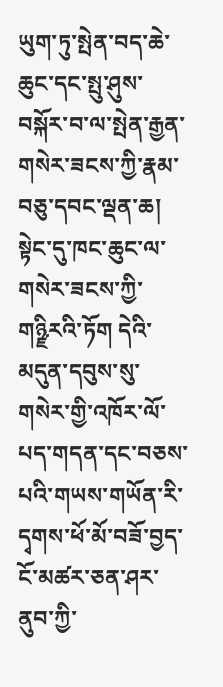ཡུག་ཏུ་སྤེན་བད་ཆེ་ཆུང་དང་སྤུ་ཤུས་བསྐོར་བ་ལ་སྤེན་རྒྱན་གསེར་ཟངས་ཀྱི་རྣམ་བཅུ་དབང་ལྡན་ཆ། སྟེང་དུ་ཁང་ཆུང་ལ་གསེར་ཟངས་ཀྱི་གཉྫིརའི་ཏོག དེའི་མདུན་དབུས་སུ་གསེར་གྱི་འཁོར་ལོ་པད་གདན་དང་བཅས་པའི་གཡས་གཡོན་རི་དྭགས་ཕོ་མོ་བཟོ་བྱད་ངོ་མཚར་ཅན་ཤར་ནུབ་ཀྱི་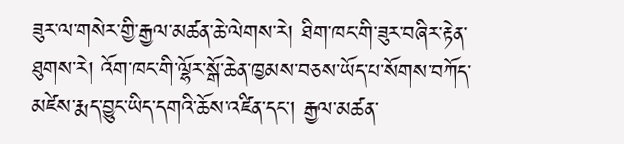ཟུར་ལ་གསེར་གྱི་རྒྱལ་མཚན་ཆེ་ལེགས་རེ། ཐིག་ཁང་གི་ཟུར་བཞིར་རྟེན་ཐུགས་རེ། འོག་ཁང་གི་ལྷོར་སྒོ་ཆེན་ཁྱམས་བཅས་ཡོད་པ་སོགས་བཀོད་མཛེས་རྨད་བྱུང་ཡིད་དགའི་ཆོས་འཛིན་དང་། རྒྱལ་མཚན་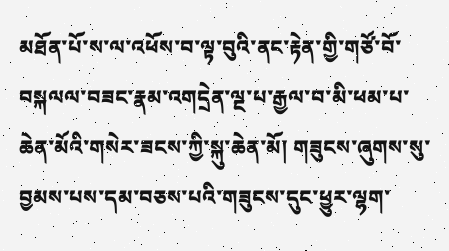མཐོན་པོ་ས་ལ་འཕོས་བ་ལྟ་བུའི་ནང་རྟེན་གྱི་གཙོ་བོ་བསྐལལ་བཟང་རྣམ་འགདྲེན་ལྔ་པ་རྒྱལ་བ་མི་ཕམ་པ་ཆེན་མོའི་གསེར་ཟངས་ཀྱི་སྐུ་ཆེན་མོ། གཟུངས་ཞུགས་སུ་བྱམས་པས་དམ་བཅས་པའི་གཟུངས་དུང་ཕྱུར་ལྷག་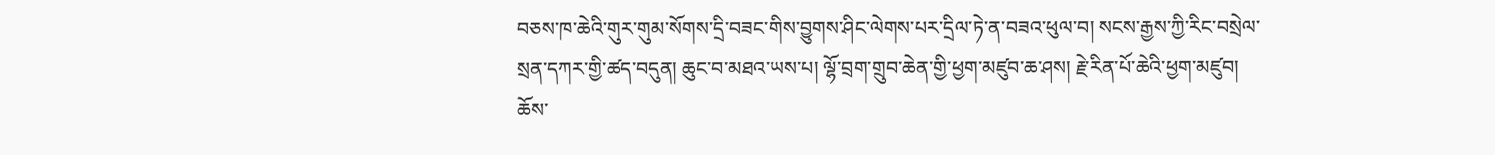བཅས་ཁ་ཆེའི་གུར་གུམ་སོགས་དྲི་བཟང་གིས་བྱུགས་ཤིང་ལེགས་པར་དྲིལ་ཏེ་ན་བཟའ་ཕུལ་བ། སངས་རྒྱས་ཀྱི་རིང་བསྲེལ་སྲན་དཀར་གྱི་ཚད་བདུན། ཆུང་བ་མཐའ་ཡས་པ། ལྷོ་བྲག་གྲུབ་ཆེན་གྱི་ཕྱག་མཛུབ་ཆ་ཤས། རྗེ་རིན་པོ་ཆེའི་ཕྱག་མཛུབ། ཆོས་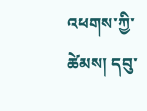འཕགས་ཀྱི་ཚེམས། དབུ་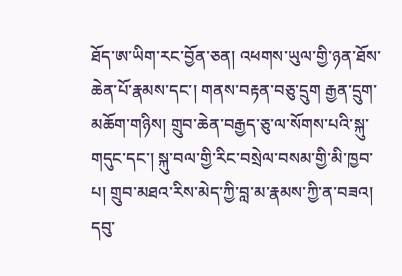ཐོད་ཨ་ཡིག་རང་བྱོན་ཅན། འཕགས་ཡུལ་གྱི་ཉན་ཐོས་ཆེན་པོ་རྣམས་དང་། གནས་བརྟན་བཅུ་དྲུག རྒྱན་དྲུག་མཆོག་གཉིས། གྲུབ་ཆེན་བརྒྱད་ཅུ་ལ་སོགས་པའི་སྐུ་གདུང་དང་། སྐུ་བལ་གྱི་རིང་བསྲེལ་བསམ་གྱི་མི་ཁྱབ་པ། གྲུབ་མཐའ་རིས་མེད་ཀྱི་བླ་མ་རྣམས་ཀྱི་ན་བཟའ། དབུ་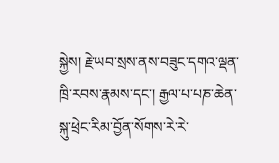སྐྱེས། རྗེ་ཡབ་སྲས་ནས་བཟུང་དགའ་ལྡན་ཁྲི་རབས་རྣམས་དང་། རྒྱལ་པ་པཎ་ཆེན་སྐུ་ཕྲེང་རིམ་བྱོན་སོགས་རེ་རེ་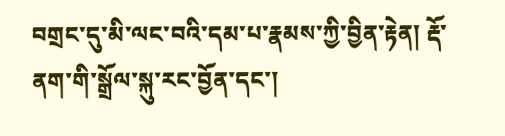བགྲང་དུ་མི་ལང་བའི་དམ་པ་རྣམས་ཀྱི་བྱིན་རྟེན། རྡོ་ནག་གི་སྒྲོལ་སྐུ་རང་བྱོན་དང་།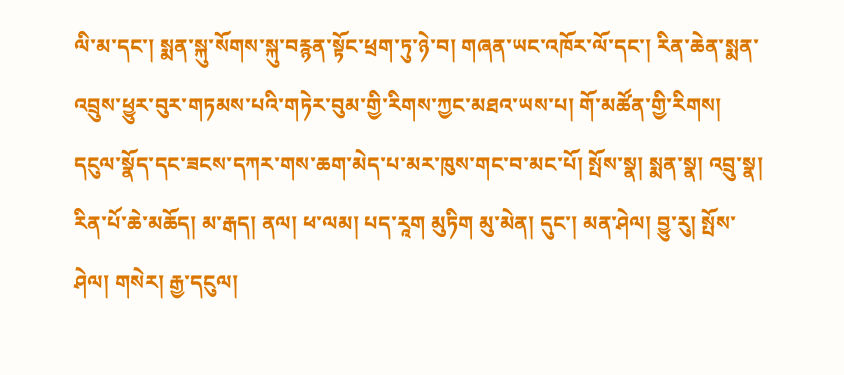ལི་མ་དང་། སྨན་སྐུ་སོགས་སྐུ་བརྙན་སྟོང་ཕྲག་ཏུ་ཉེ་བ། གཞན་ཡང་འཁོར་ལོ་དང་། རིན་ཆེན་སྨན་འབྲུས་ཕྱུར་བུར་གཏམས་པའི་གཏེར་བུམ་གྱི་རིགས་ཀྱང་མཐའ་ཡས་པ། གོ་མཚོན་གྱི་རིགས། དངུལ་སྣོད་དང་ཟངས་དཀར་གས་ཆག་མེད་པ་མར་ཁུས་གང་བ་མང་པོ། སྤོས་སྣ། སྨན་སྣ། འབྲུ་སྣ། རིན་པོ་ཆེ་མཆོད། མ་རྒད། ནལ། ཕ་ལམ། པད་རཱག མུཏིག མུ་མེན། དུང་། མན་ཤེལ། བྱུ་རུ། སྤོས་ཤེལ། གསེར། རྒྱ་དངུལ།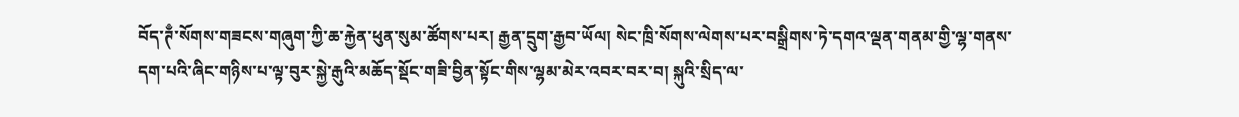བོད་ཊྃ་སོགས་གཟངས་གཞུག་ཀྱི་ཆ་རྐྱེན་ཕུན་སུམ་ཚོགས་པར། རྒྱན་དྲུག་རྒྱབ་ཡོལ། སེང་ཁྲི་སོགས་ལེགས་པར་བསྒྲིགས་ཏེ་དགའ་ལྡན་གནམ་གྱི་ལྷ་གནས་དག་པའི་ཞིང་གཉིས་པ་ལྟ་བུར་སྐྱེ་རྒུའི་མཆོད་སྡོང་གཟི་བྱིན་སྟོང་གིས་ལྷམ་མེར་འབར་བར་བ། སྐུའི་སྲིད་ལ་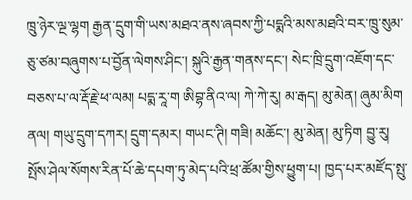ཁྲུ་ཉེར་ལྔ་ལྷག རྒྱན་དྲུག་གི་ཡས་མཐའ་ནས་ཞབས་ཀྱི་པདྨའི་མས་མཐའི་བར་ཁྲུ་སུམ་ཅུ་ཙམ་བཞུགས་པ་བྱོན་ལེགས་ཤིང་། སྐུའི་རྒྱན་གནས་དང་། སེང་ཁྲི་དྲུག་འཇོག་དང་བཅས་པ་ལ་རྡོ་རྗེ་ཕ་ལམ། པདྨ་རཱ་ག ཨིབྷ་ནིའ་ལ། ཀེ་ཀེ་རུ། མ་རྒད། མུ་མེན། ཞུམ་མིག ནལ། གཡུ་དྲུག་དཀར། དྲུག་དམར། གཡང་ཊི། གཟི། མཆོང་། མུ་མེན། མུ་ཏིག བྱུ་རུ། སྤོས་ཤེལ་སོགས་རིན་པོ་ཆེ་དཔག་ཏུ་མེད་པའི་ཕྲ་ཚོམ་གྱིས་ཕྱུག་པ། ཁྱད་པར་མཛོད་སྤུ་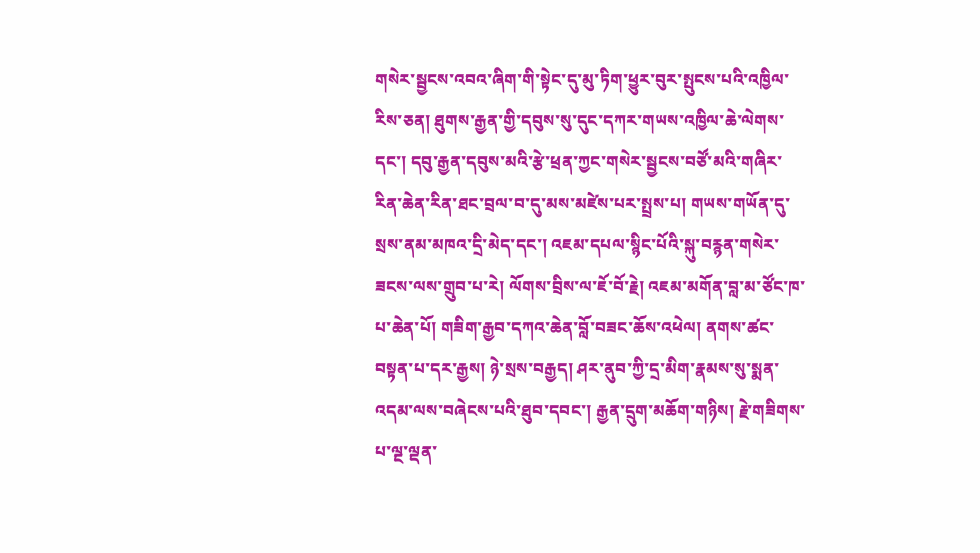གསེར་སྦྱངས་འབའ་ཞིག་གི་སྟེང་དུ་མུ་ཏིག་ཕྱུར་བུར་སྤུངས་པའི་འཁྱིལ་རིས་ཅན། ཐུགས་རྒྱན་གྱི་དབུས་སུ་དུང་དཀར་གཡས་འཁྱིལ་ཆེ་ལེགས་དང་། དབུ་རྒྱན་དབུས་མའི་རྩེ་ཕྲན་ཀྱང་གསེར་སྦྱངས་བཙོ་མའི་གཞིར་རིན་ཆེན་རིན་ཐང་བྲལ་བ་དུ་མས་མཛེས་པར་སྤྲས་པ། གཡས་གཡོན་དུ་སྲས་ནམ་མཁའ་དྲི་མེད་དང་། འཇམ་དཔལ་སྙིང་པོའི་སྐུ་བརྙན་གསེར་ཟངས་ལས་གྲུབ་པ་རེ། ལོགས་བྲིས་ལ་ཇོ་བོ་རྗེ། འཇམ་མགོན་བླ་མ་ཙོང་ཁ་པ་ཆེན་པོ། གཟིག་རྒྱབ་དཀའ་ཆེན་བློ་བཟང་ཆོས་འཕེལ། ནགས་ཚང་བསྟན་པ་དར་རྒྱས། ཉེ་སྲས་བརྒྱད། ཤར་ནུབ་ཀྱི་དྲ་མིག་རྣམས་སུ་སྨན་འདམ་ལས་བཞེངས་པའི་ཐུབ་དབང་། རྒྱན་དྲུག་མཆོག་གཉིས། རྗེ་གཟིགས་པ་ལྔ་ལྡན་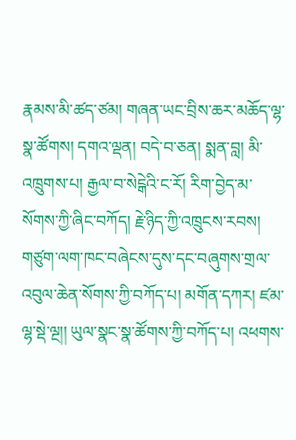རྣམས་མི་ཚད་ཙམ། གཞན་ཡང་བྲིས་ཆར་མཆོད་ལྷ་སྣ་ཚོགས། དགའ་ལྡན། བདེ་བ་ཅན། སྨན་བླ། མི་འཁྲུགས་པ། རྒྱལ་བ་སེངྒེའི་ང་རོ། རིག་བྱེད་མ་སོགས་ཀྱི་ཞིང་བཀོད། རྗེ་ཉིད་ཀྱི་འཁྲུངས་རབས། གཙུག་ལག་ཁང་བཞེངས་དུས་དང་བཞུགས་གྲལ་འབུལ་ཆེན་སོགས་ཀྱི་བཀོད་པ། མགོན་དཀར། ཛམ་ལྷ་སྡེ་ལྔ།། ཡུལ་སྣང་སྣ་ཚོགས་ཀྱི་བཀོད་པ། འཕགས་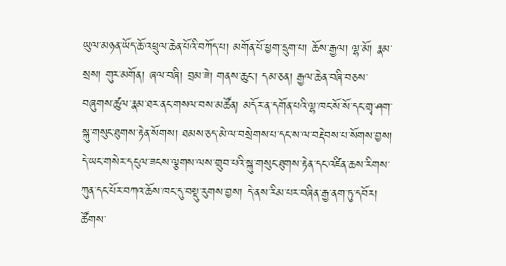ཡུལ་མཉན་ཡོད་ཆོ་འཕྲུལ་ཆེན་པོའི་བཀོད་པ། མགོན་པོ་ཕྱག་དྲུག་པ། ཆོས་རྒྱལ། ལྷ་མོ། རྣམ་སྲས། གུར་མགོན། ཞལ་བཞི། བྲམ་ཟེ། གནས་ཆུང་། དམ་ཅན། རྒྱལ་ཆེན་བཞི་བཅས་བཞུགས་ཚུལ་རྣམ་ཐར་ནང་གསལ་བས་མཚོན། མདོར་ན་དགོན་པའི་ལྷ་ཁང་སོ་སོ་དང་གྲྭ་ཤག་སྐུ་གསུང་ཐུགས་རྟེན་སོགས། ཐམས་ཅད་མེ་ལ་བསྲེགས་པ་དང་ས་ལ་བརྡེབས་པ་སོགས་བྱས། དེ་ཡང་གསེར་དངུལ་ཟངས་ལྕགས་ལས་གྲུབ་པའི་སྐུ་གསུང་ཐུགས་རྟེན་དང་འཛིན་ཆས་རིགས་ཀུན་དང་པོར་བཀའ་ཆོས་ཁང་དུ་བསྡུ་རུགས་བྱས། དེ་ནས་རིམ་པར་བཞིན་རྒྱ་ནག་ཏུ་དབོར། ཚོགས་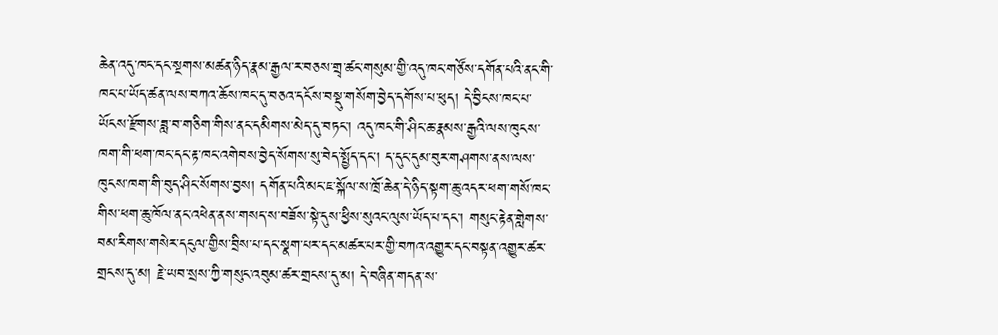ཆེན་འདུ་ཁང་དང་སྔགས་མཚན་ཉིད་རྣམ་རྒྱལ་ར་བཅས་གྲྭ་ཚང་གསུམ་གྱི་འདུ་ཁང་གཙོས་དགོན་པའི་ནང་གི་ཁང་པ་ཡོད་ཚན་ལས་བཀའ་ཆོས་ཁང་དུ་བཅའ་དངོས་བསྡུ་གསོག་བྱེད་དགོས་པ་ཕུད། དེ་བྱིངས་ཁང་པ་ཡོངས་རྫོགས་ཟླ་བ་གཅིག་གིས་ནང་དམིགས་མེད་དུ་བཏང་། འདུ་ཁང་གི་ཤིང་ཆ་རྣམས་རྒྱའི་ལས་ཁུངས་ཁག་གི་ཕག་ཁང་དང་རྟ་ཁང་འགེབས་བྱེད་སོགས་སུ་བེད་སྤྱོད་དང་། ད་དུང་དུམ་བུར་གཤགས་ནས་ལས་ཁུངས་ཁག་གི་བུད་ཤིང་སོགས་བྱས། དགོན་པའི་མང་ཇ་སྐོལ་ས་ཁྲོ་ཆེན་དེ་ཉིད་སྟག་ཆུ་འདར་ཕག་གསོ་ཁང་གིས་ཕག་ཆུ་ཁོལ་ནང་འཕེན་ནས་གསད་ས་བཟོས་སྟེ་དུས་ཕྱིས་སུའང་ལུས་ཡོད་པ་དང་། གསུང་རྟེན་གླེགས་བམ་རིགས་གསེར་དངུལ་གྱིས་བྲིས་པ་དང་སྣག་པར་དང་མཚར་པར་གྱི་བཀའ་འགྱུར་དང་བསྟན་འགྱུར་ཚར་གྲངས་དུ་མ། རྗེ་ཡབ་སྲས་ཀྱི་གསུང་འབུམ་ཚར་གྲངས་དུ་མ། དེ་བཞིན་གདན་ས་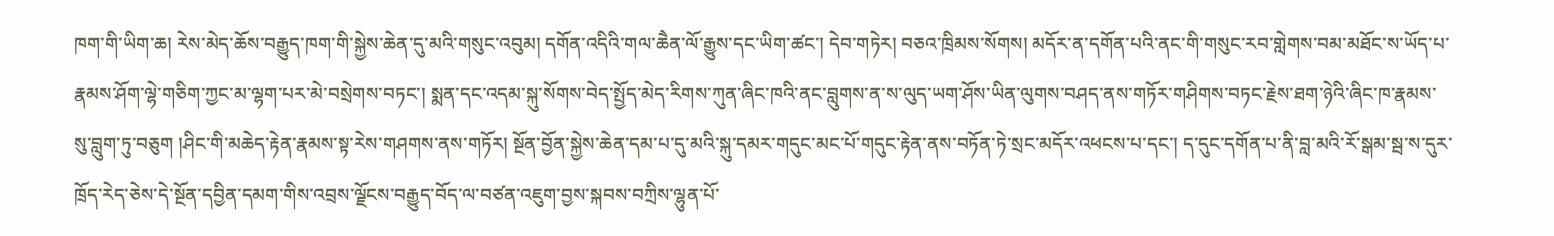ཁག་གི་ཡིག་ཆ། རེས་མེད་ཆོས་བརྒྱུད་ཁག་གི་སྐྱེས་ཆེན་དུ་མའི་གསུང་འབུམ། དགོན་འདིའི་གལ་ཆཻན་ལོ་རྒྱུས་དང་ཡིག་ཚང་། དེབ་གཏེར། བཅའ་ཁྲིམས་སོགས། མདོར་ན་དགོན་པའི་ནང་གི་གསུང་རབ་གླེགས་བམ་མཐོང་ས་ཡོད་པ་རྣམས་ཤོག་ལྷེ་གཅིག་ཀྱང་མ་ལྷག་པར་མེ་བསྲེགས་བཏང་། སྨན་དང་འདམ་སྐུ་སོགས་བེད་སྤྱོད་མེད་རིགས་ཀུན་ཞིང་ཁའི་ནང་བླུགས་ན་ས་ལུད་ཡག་ཤོས་ཡིན་ལུགས་བཤད་ནས་གཏོར་གཤིགས་བཏང་རྗེས་ཐག་ཉེའི་ཞིང་ཁ་རྣམས་སུ་བླུག་ཏུ་བཅུག །ཤིང་གི་མཆེད་རྟེན་རྣམས་སྟ་རེས་གཤགས་ནས་གཏོར། སྔོན་བྱོན་སྐྱེས་ཆེན་དམ་པ་དུ་མའི་སྐུ་དམར་གདུང་མང་པོ་གདུང་རྟེན་ནས་བཏོན་ཏེ་སྲང་མདོར་འཕངས་པ་དང་། ད་དུང་དགོན་པ་ནི་བླ་མའི་རོ་སྒམ་སྦ་ས་དུར་ཁྲོད་རེད་ཅེས་དེ་སྔོན་དབྱིན་དམག་གིས་འབྲས་ལྗོངས་བརྒྱུད་བོད་ལ་བཙན་འཇུག་བྱས་སྐབས་བཀྲིས་ལྷུན་པོ་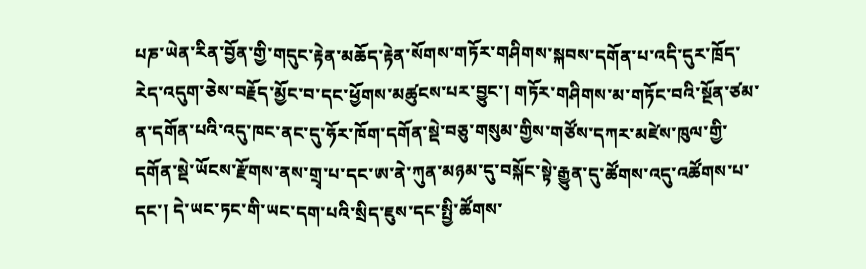པཎ་ཡེན་རིན་བྱོན་གྱི་གདུང་རྟེན་མཆོད་རྟེན་སོགས་གཏོར་གཤིགས་སྐབས་དགོན་པ་འདི་དུར་ཁྲོད་རེད་འདུག་ཅེས་བརྗོད་མྱོང་བ་དང་ཕྱོགས་མཚུངས་པར་བྱུང་། གཏོར་གཤིགས་མ་གཏོང་བའི་སྔོན་ཙམ་ན་དགོན་པའི་འདུ་ཁང་ནང་དུ་ཧོར་ཁོག་དགོན་སྡེ་བཅུ་གསུམ་གྱིས་གཙོས་དཀར་མཛེས་ཁུལ་གྱི་དགོན་སྡེ་ཡོངས་རྫོགས་ནས་གྲྭ་པ་དང་ཨ་ནེ་ཀུན་མཉམ་དུ་བསྐོང་སྟེ་རྒྱུན་དུ་ཚོགས་འདུ་འཚོགས་པ་དང་། དེ་ཡང་ཏང་གི་ཡང་དག་པའི་སྲིད་ཇུས་དང་སྤྱི་ཚོགས་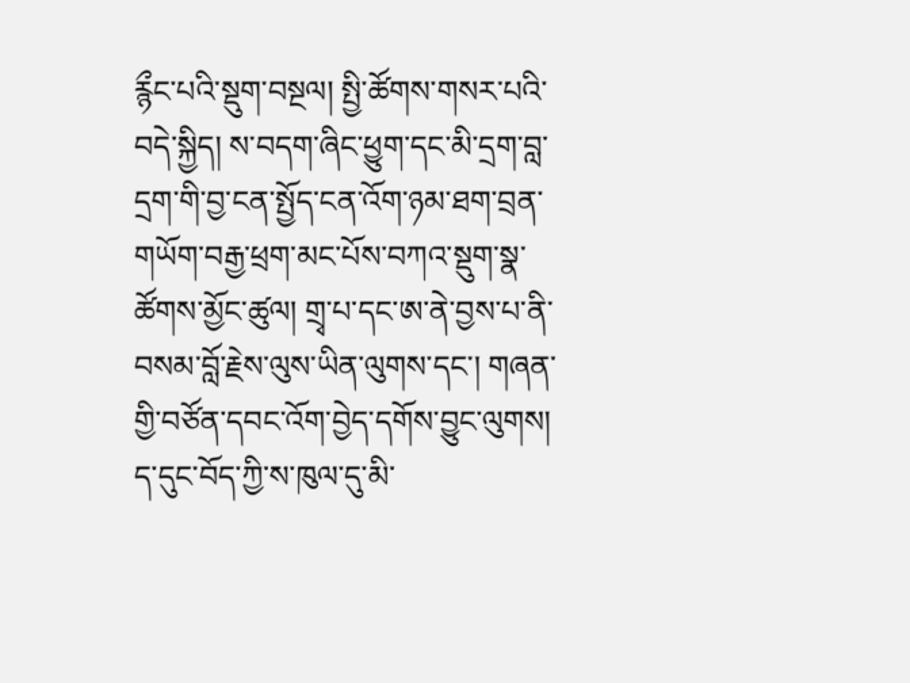རྙྀང་པའི་སྡུག་བསྔལ། སྤྱི་ཚོགས་གསར་པའི་བདེ་སྐྱིད། ས་བདག་ཞིང་ཕྱུག་དང་མི་དྲག་བླ་དྲག་གི་བྱ་ངན་སྤྱོད་ངན་འོག་ཉམ་ཐག་བྲན་གཡོག་བརྒྱ་ཕྲག་མང་པོས་བཀའ་སྡུག་སྣ་ཚོགས་མྱོང་ཚུལ། གྲྭ་པ་དང་ཨ་ནེ་བྱས་པ་ནི་བསམ་བློ་རྗེས་ལུས་ཡིན་ལུགས་དང་། གཞན་གྱི་བཙོན་དབང་འོག་བྱེད་དགོས་བྱུང་ལུགས། ད་དུང་བོད་ཀྱི་ས་ཁུལ་དུ་མི་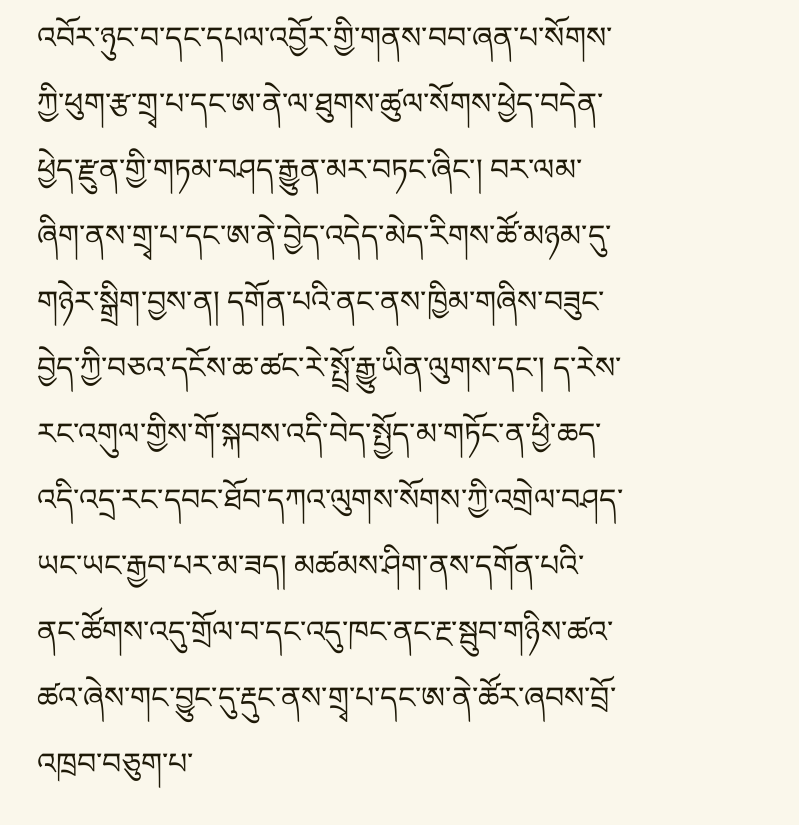འབོར་ཉུང་བ་དང་དཔལ་འབྱོར་གྱི་གནས་བབ་ཞན་པ་སོགས་ཀྱི་ཕུག་རྩ་གྲྭ་པ་དང་ཨ་ནེ་ལ་ཐུགས་ཚུལ་སོགས་ཕྱེད་བདེན་ཕྱེད་རྫུན་གྱི་གཏམ་བཤད་རྒྱུན་མར་བཏང་ཞིང་། བར་ལམ་ཞིག་ནས་གྲྭ་པ་དང་ཨ་ནེ་བྱེད་འདེད་མེད་རིགས་ཚོ་མཉམ་དུ་གཉེར་སྒྲིག་བྱས་ན། དགོན་པའི་ནང་ནས་ཁྱིམ་གཞིས་བཟུང་བྱེད་ཀྱི་བཅའ་དངོས་ཆ་ཚང་རེ་སྤྲོ་རྒྱུ་ཡིན་ལུགས་དང་། ད་རེས་རང་འགུལ་གྱིས་གོ་སྐབས་འདི་བེད་སྤྱོད་མ་གཏོང་ན་ཕྱི་ཆད་འདི་འདྲ་རང་དབང་ཐོབ་དཀའ་ལུགས་སོགས་ཀྱི་འགྲེལ་བཤད་ཡང་ཡང་རྒྱབ་པར་མ་ཟད། མཚམས་ཤིག་ནས་དགོན་པའི་ནང་ཚོགས་འདུ་གྲོལ་བ་དང་འདུ་ཁང་ནང་རྔ་སྦུབ་གཉིས་ཚའ་ཚའ་ཞེས་གང་བྱུང་དུ་རྡུང་ནས་གྲྭ་པ་དང་ཨ་ནེ་ཚོར་ཞབས་བྲོ་འཁྲབ་བཅུག་པ་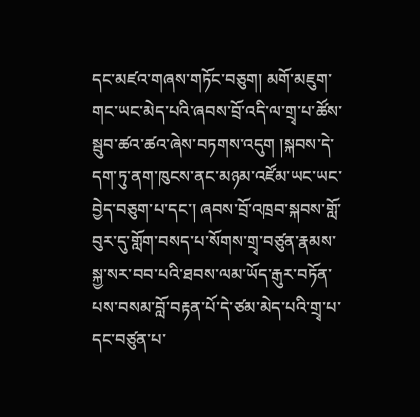དང་མཛའ་གཞས་གཏོང་བཅུག། མགོ་མཇུག་གང་ཡང་མེད་པའི་ཞབས་བྲོ་འདི་ལ་གྲྭ་པ་ཚོས་སྦུབ་ཚའ་ཚའ་ཞེས་བཏགས་འདུག །སྐབས་དེ་དག་ཏུ་ནག་ཁུངས་ནང་མཉམ་འཛོམ་ཡང་ཡང་བྱེད་བཅུག་པ་དང་། ཞབས་བྲོ་འཁྲབ་སྐབས་གློ་བུར་དུ་གློག་བསད་པ་སོགས་གྲྭ་བཙུན་རྣམས་སྐྱ་སར་བབ་པའི་ཐབས་ལམ་ཡོད་རྒུར་བཏོན་པས་བསམ་བློ་བརྟན་པོ་དེ་ཙམ་མེད་པའི་གྲྭ་པ་དང་བཙུན་པ་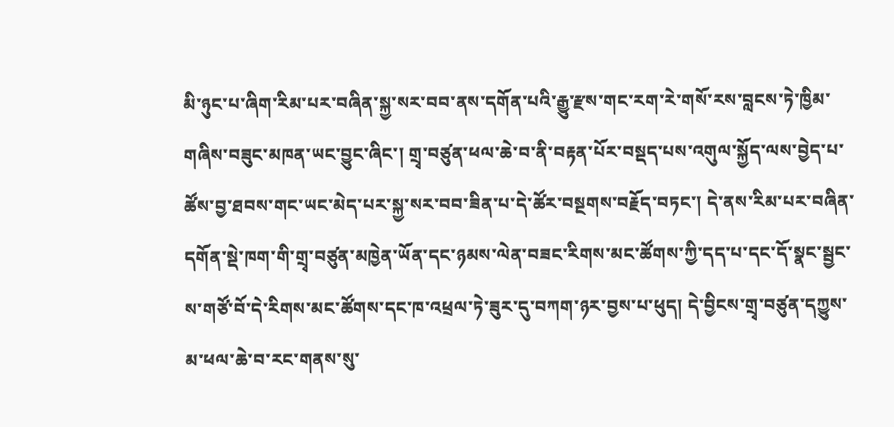མི་ཉུང་པ་ཞིག་རིམ་པར་བཞིན་སྐྱ་སར་བབ་ནས་དགོན་པའི་རྒྱུ་རྫས་གང་རག་རེ་གསོ་རས་བླངས་ཏེ་ཁྱིམ་གཞིས་བཟུང་མཁན་ཡང་བྱུང་ཞིང་། གྲྭ་བཙུན་ཕལ་ཆེ་བ་ནི་བརྟན་པོར་བསྡད་པས་འགུལ་སྐྱོད་ལས་བྱེད་པ་ཚོས་བྱ་ཐབས་གང་ཡང་མེད་པར་སྐྱ་སར་བབ་ཟིན་པ་དེ་ཚོར་བསྔགས་བརྗོད་བཏང་། དེ་ནས་རིམ་པར་བཞིན་དགོན་སྡེ་ཁག་གི་གྲྭ་བཙུན་མཁྱེན་ཡོན་དང་ཉམས་ལེན་བཟང་རིགས་མང་ཚོགས་ཀྱི་དད་པ་དང་དོ་སྣང་སྦྱང་ས་གཙོ་བོ་དེ་རིགས་མང་ཚོགས་དང་ཁ་འཕྲལ་ཏེ་ཟུར་དུ་བཀག་ཉར་བྱས་པ་ཕུད། དེ་བྱིངས་གྲྭ་བཙུན་དཀྱུས་མ་ཕལ་ཆེ་བ་རང་གནས་སུ་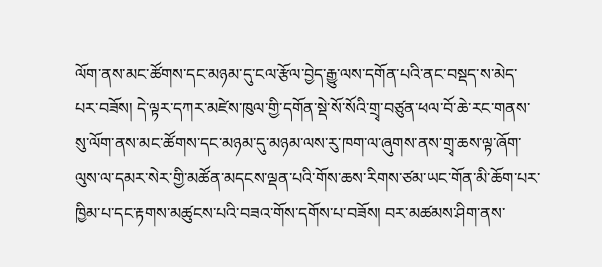ལོག་ནས་མང་ཚོགས་དང་མཉམ་དུ་ངལ་རྩོལ་བྱེད་རྒྱུ་ལས་དགོན་པའི་ནང་བསྡད་ས་མེད་པར་བཟོས། དེ་ལྟར་དཀར་མཛེས་ཁུལ་གྱི་དགོན་སྡེ་སོ་སོའི་གྲྭ་བཙུན་ཕལ་བོ་ཆེ་རང་གནས་སུ་ལོག་ནས་མང་ཚོགས་དང་མཉམ་དུ་མཉམ་ལས་རུ་ཁག་ལ་ཞུགས་ནས་གྲྭ་ཆས་ལྟ་ཞོག་ལུས་ལ་དམར་སེར་གྱི་མཚོན་མདངས་ལྡན་པའི་གོས་ཆས་རིགས་ཙམ་ཡང་གོན་མི་ཆོག་པར་ཁྱིམ་པ་དང་རྟགས་མཚུངས་པའི་བཟའ་གོས་དགོས་པ་བཟོས། བར་མཚམས་ཤིག་ནས་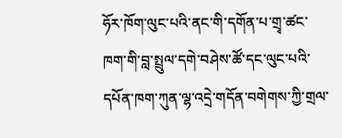ཧོར་ཁོག་ལུང་པའི་ནང་གི་དགོན་པ་གྲྭ་ཚང་ཁག་གི་བླ་སྤྲུལ་དགེ་བཤེས་ཚོ་དང་ལུང་པའི་དཔོན་ཁག་ཀུན་ལྷ་འདྲེ་གདོན་བགེགས་ཀྱི་གྲལ་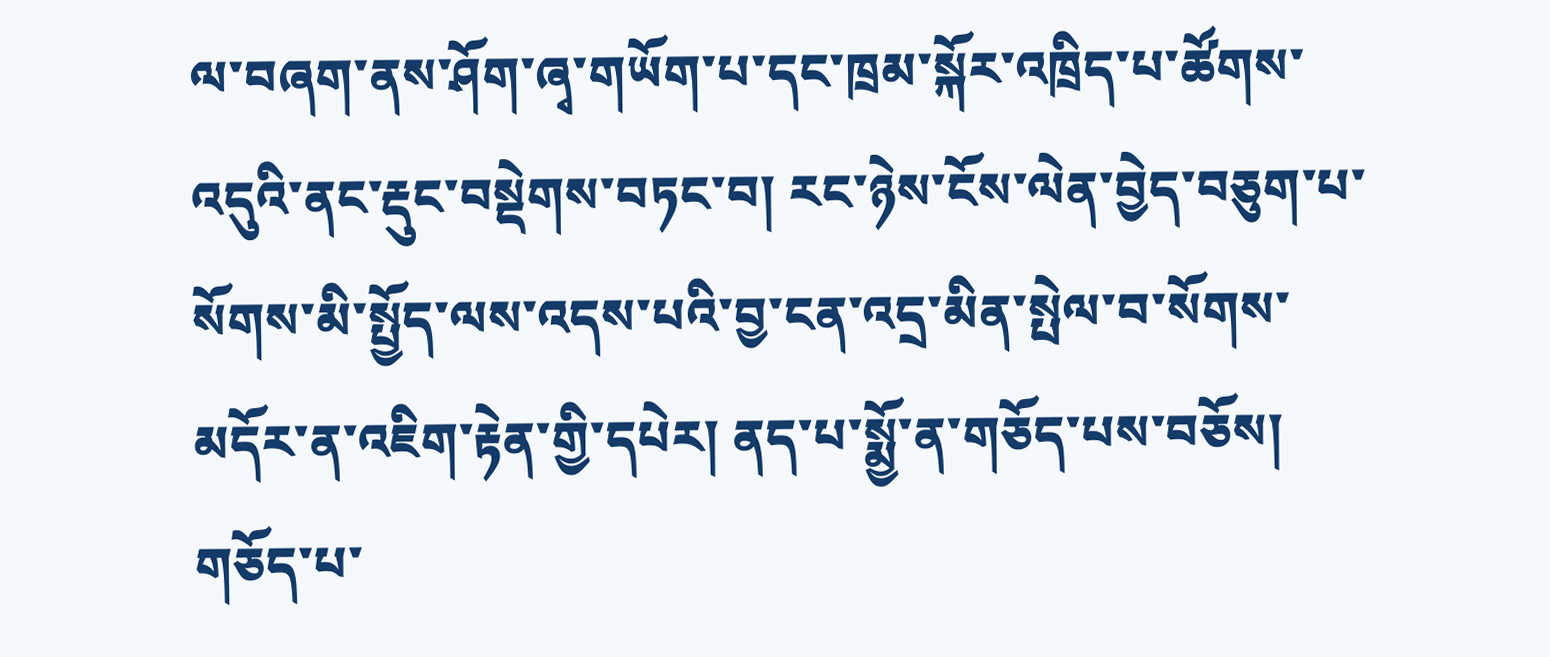ལ་བཞག་ནས་ཤོག་ཞྭ་གཡོག་པ་དང་ཁྲམ་སྐོར་འཁྲིད་པ་ཚོགས་འདུའི་ནང་རྡུང་བསྡེགས་བཏང་བ། རང་ཉེས་ངོས་ལེན་བྱེད་བཅུག་པ་སོགས་མི་སྤྱོད་ལས་འདས་པའི་བྱ་ངན་འདྲ་མིན་སྤེལ་བ་སོགས་མདོར་ན་འཇིག་རྟེན་གྱི་དཔེར། ནད་པ་སྨྱོ་ན་གཅོད་པས་བཅོས། གཅོད་པ་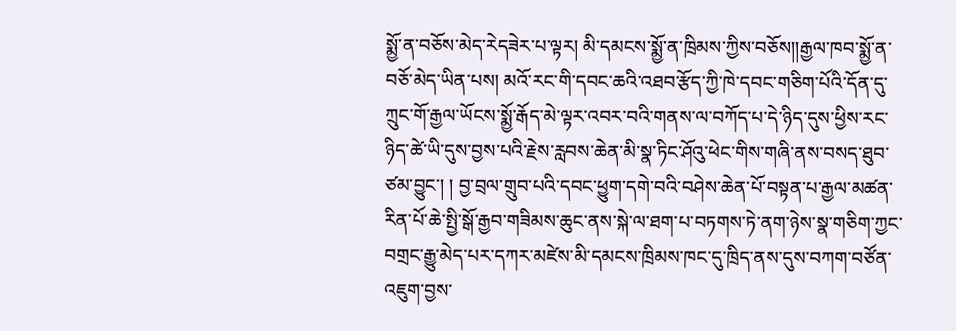སྨྱོ་ན་བཅོས་མེད་རེདཟེར་པ་ལྟར། མི་དམངས་སྨྱོ་ན་ཁྲིམས་ཀྱིས་བཅོས།།རྒྱལ་ཁབ་སྨྱོ་ན་བཅོ་མེད་ཡིན་པས། མའོ་རང་གི་དབང་ཆའི་འཐབ་རྩོད་ཀྱི་ཁེ་དབང་གཅིག་པོའི་དོན་དུ་ཀྲུང་གོ་རྒྱལ་ཡོངས་སྨྱོ་རྒོད་མེ་ལྟར་འབར་བའི་གནས་ལ་བཀོད་པ་དེ་ཉིད་དུས་ཕྱིས་རང་ཉིད་ཚེ་ཡི་དུས་བྱས་པའི་རྗེས་རླབས་ཆེན་མི་སྣ་ཏིང་ཤོའུ་ཕེང་གིས་གཞི་ནས་བསད་ཐུབ་ཙམ་བྱུང་། ། བྱ་བྲལ་གྲུབ་པའི་དབང་ཕྱུག་དགེ་བའི་བཤེས་ཆེན་པོ་བསྟན་པ་རྒྱལ་མཚན་རིན་པོ་ཆེ་སྤྱི་སྒོ་རྒྱབ་གཟིམས་ཆུང་ནས་སྐེ་ལ་ཐག་པ་བཏགས་ཏེ་ནག་ཉེས་སྣ་གཅིག་ཀྱང་བགྲང་རྒྱུ་མེད་པར་དཀར་མཛེས་མི་དམངས་ཁྲིམས་ཁང་དུ་ཁྲིད་ནས་དུས་བཀག་བཙོན་འཇུག་བྱས་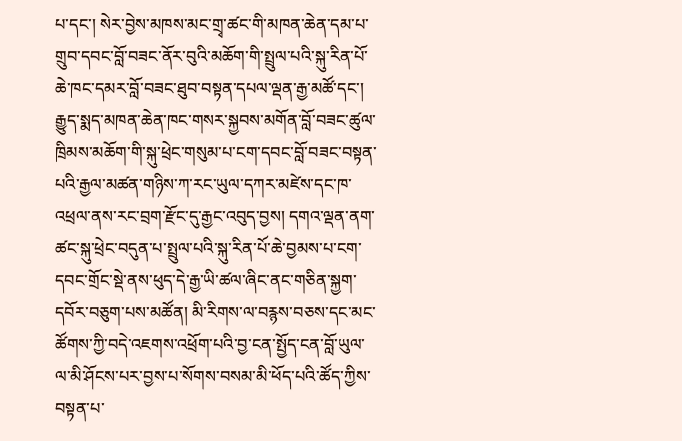པ་དང་། སེར་བྱེས་མཁས་མང་གྲྭ་ཚང་གི་མཁན་ཆེན་དམ་པ་གྲུབ་དབང་བློ་བཟང་ནོར་བུའི་མཆོག་གི་སྤྲུལ་པའི་སྐུ་རིན་པོ་ཆེ་ཁང་དམར་བློ་བཟང་ཐུབ་བསྟན་དཔལ་ལྡན་རྒྱ་མཚོ་དང་། རྒྱུད་སྨད་མཁན་ཆེན་ཁང་གསར་སྐྱབས་མགོན་བློ་བཟང་ཚུལ་ཁྲིམས་མཆོག་གི་སྐུ་ཕྲེང་གསུམ་པ་ངག་དབང་བློ་བཟང་བསྟན་པའི་རྒྱལ་མཚན་གཉིས་ཀ་རང་ཡུལ་དཀར་མཛེས་དང་ཁ་འཕྲལ་ནས་རང་བྲག་རྫོང་དུ་རྒྱང་འབུད་བྱས། དགའ་ལྡན་ནག་ཚང་སྐུ་ཕྲེང་བདུན་པ་སྤྲུལ་པའི་སྐུ་རིན་པོ་ཆེ་བྱམས་པ་ངག་དབང་གྲོང་སྡེ་ནས་ཕུད་དེ་རྒྱ་ཡི་ཚལ་ཞིང་ནང་གཅིན་སྐྱག་དབོར་བཅུག་པས་མཚོན། མི་རིགས་ལ་བརྙས་བཅས་དང་མང་ཚོགས་ཀྱི་བདེ་འཇགས་འཕྲོག་པའི་བྱ་ངན་སྤྱོད་ངན་བློ་ཡུལ་ལ་མི་ཤོངས་པར་བྱས་པ་སོགས་བསམ་མི་ཕོད་པའི་ཚོད་ཀྱིས་བསྟན་པ་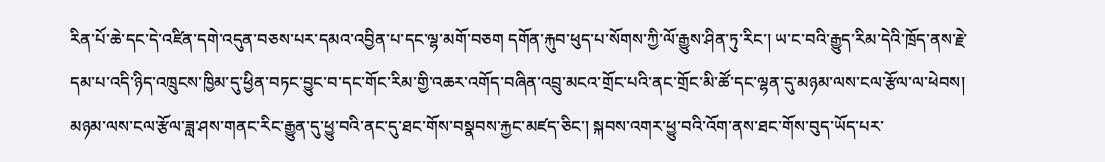རིན་པོ་ཆེ་དང་དེ་འཛིན་དགེ་འདུན་བཅས་པར་དམའ་འབྱིན་པ་དང་ལྷ་མགོ་བཅག དགོན་རྐུབ་ཕུད་པ་སོགས་ཀྱི་ལོ་རྒྱུས་ཤིན་ཏུ་རིང་། ཡ་ང་བའི་རྒྱུད་རིམ་དེའི་ཁྲོད་ནས་རྗེ་དམ་པ་འདི་ཉིད་འཁྲུངས་ཁྱིམ་དུ་ཕྱིན་བཏང་བྱུང་བ་དང་གོང་རིམ་གྱི་འཆར་འགོད་བཞིན་འབྲུ་མངའ་གྲོང་པའི་ནང་གྲོང་མི་ཚོ་དང་ལྷན་དུ་མཉམ་ལས་ངལ་རྩོལ་ལ་ཕེབས། མཉམ་ལས་ངལ་རྩོལ་ཟླ་ཤས་གནང་རིང་རྒྱུན་དུ་ཕྱུ་བའི་ནང་དུ་ཐང་གོས་བསྣབས་རྐྱང་མཛད་ཅིང་། སྐབས་འགར་ཕྱུ་བའི་འོག་ནས་ཐང་གོས་བུད་ཡོད་པར་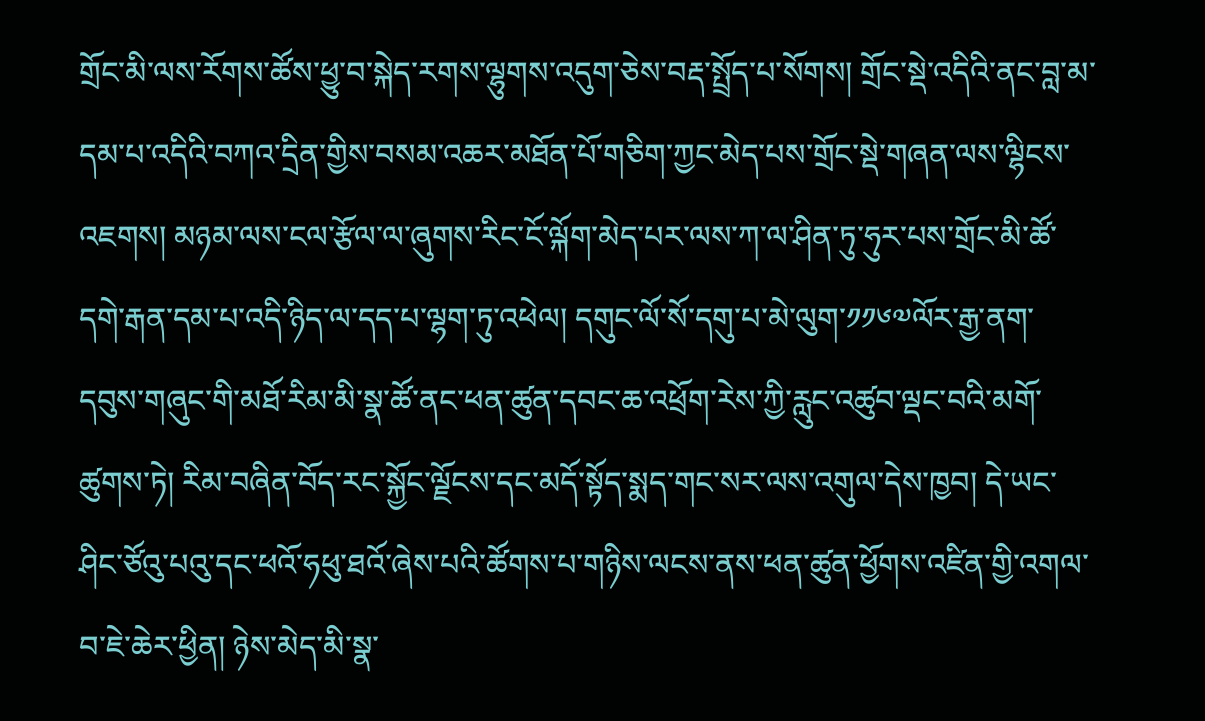གྲོང་མི་ལས་རོགས་ཚོས་ཕྱུ་བ་སྐེད་རགས་ལྷུགས་འདུག་ཅེས་བརྡ་སྤྲོད་པ་སོགས། གྲོང་སྡེ་འདིའི་ནང་བླ་མ་དམ་པ་འདིའི་བཀའ་དྲིན་གྱིས་བསམ་འཆར་མཐོན་པོ་གཅིག་ཀྱང་མེད་པས་གྲོང་སྡེ་གཞན་ལས་ལྷིངས་འཇགས། མཉམ་ལས་ངལ་རྩོལ་ལ་ཞུགས་རིང་ངོ་ལྐོག་མེད་པར་ལས་ཀ་ལ་ཤིན་ཏུ་ཧུར་པས་གྲོང་མི་ཚོ་དགེ་རྒན་དམ་པ་འདི་ཉིད་ལ་དད་པ་ལྷག་ཏུ་འཕེལ། དགུང་ལོ་སོ་དགུ་པ་མེ་ལུག་༡༡༦༧ལོར་རྒྱ་ནག་དབུས་གཞུང་གི་མཐོ་རིམ་མི་སྣ་ཚོ་ནང་ཕན་ཚུན་དབང་ཆ་འཕྲོག་རེས་ཀྱི་རླུང་འཚུབ་ལྡང་བའི་མགོ་ཚུགས་ཏེ། རིམ་བཞིན་བོད་རང་སྐྱོང་ལྗོངས་དང་མདོ་སྟོད་སྨད་གང་སར་ལས་འགུལ་དེས་ཁྱབ། དེ་ཡང་ཤིང་ཙོའུ་པའུ་དང་ཕའོ་ཧཕུ་ཐའོ་ཞེས་པའི་ཚོགས་པ་གཉིས་ལངས་ནས་ཕན་ཚུན་ཕྱོགས་འཛིན་གྱི་འགལ་བ་ཇེ་ཆེར་ཕྱིན། ཉེས་མེད་མི་སྣ་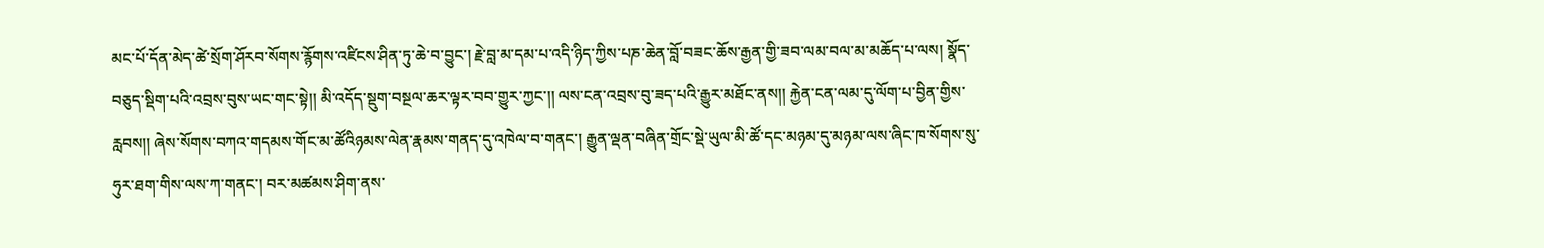མང་པོ་དོན་མེད་ཚེ་སྲོག་ཤོརབ་སོགས་རྙོགས་འཛིངས་ཤིན་ཏུ་ཆེ་བ་བྱུང་། རྗེ་བླ་མ་དམ་པ་འདི་ཉིད་ཀྱིས་པཎ་ཆེན་བློ་བཟང་ཆོས་རྒྱན་གྱི་ཟབ་ལམ་བལ་མ་མཆོད་པ་ལས། སྣོད་བཅུད་སྡིག་པའི་འབྲས་བུས་ཡང་གང་སྟེ།། མི་འདོད་སྡུག་བསྔལ་ཆར་ལྟར་བབ་གྱུར་ཀྱང་།། ལས་ངན་འབྲས་བུ་ཟད་པའི་རྒྱུར་མཐོང་ནས།། རྐྱེན་ངན་ལམ་དུ་ལོག་པ་བྱིན་གྱིས་རླབས།། ཞེས་སོགས་བཀའ་གདམས་གོང་མ་ཚོའིཉམས་ལེན་རྣམས་གནད་དུ་འཁེལ་བ་གནང་། རྒྱུན་ལྡན་བཞིན་གྲོང་སྡེ་ཡུལ་མི་ཚོ་དང་མཉམ་དུ་མཉམ་ལས་ཞིང་ཁ་སོགས་སུ་ཧུར་ཐག་གིས་ལས་ཀ་གནང་། བར་མཚམས་ཤིག་ནས་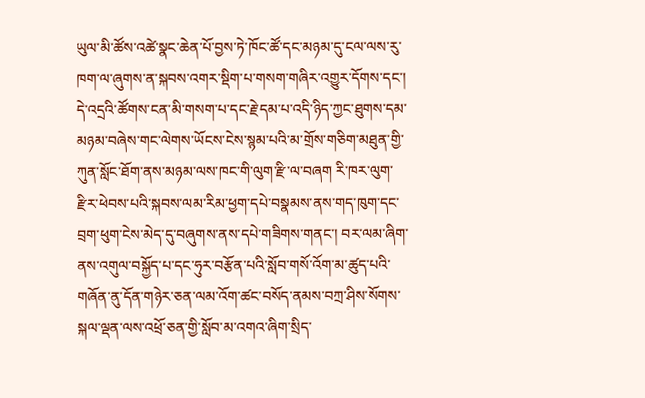ཡུལ་མི་ཚོས་འཚེ་སྣང་ཆེན་པོ་བྱས་ཏེ་ཁོང་ཚོ་དང་མཉམ་དུ་ངལ་ལས་རུ་ཁག་ལ་ཞུགས་ན་སྐབས་འགར་སྡིག་པ་གསག་གཞིར་འགྱུར་དོགས་དང་། དེ་འདྲའི་ཚོགས་ངན་མི་གསག་པ་དང་རྗེ་དམ་པ་འདི་ཉིད་ཀྱང་ཐུགས་དམ་མཉམ་བཞེས་གང་ལེགས་ཡོངས་ངེས་སྙམ་པའི་མ་གྲོས་གཅིག་མཐུན་གྱི་ཀུན་སློང་ཐོག་ནས་མཉམ་ལས་ཁང་གི་ལུག་རྫི་ལ་བཞག རི་ཁར་ལུག་རྫིར་ཕེབས་པའི་སྐབས་ལམ་རིམ་ཕྱག་དཔེ་བསྣམས་ནས་གད་ཁུག་དང་བྲག་ཕུག་ངེས་མེད་དུ་བཞུགས་ནས་དཔེ་གཟིགས་གནང་། བར་ལམ་ཞིག་ནས་འགུལ་བསྐྱོད་པ་དང་ཧུར་བརྩོན་པའི་སློབ་གསོ་འོག་མ་ཚུད་པའི་གཞོན་ནུ་དོན་གཉེར་ཅན་ལམ་འོག་ཚང་བསོད་ནམས་བཀྲ་ཤིས་སོགས་སྐལ་ལྡན་ལས་འཕྲོ་ཅན་གྱི་སློབ་མ་འགའ་ཞིག་སྲིད་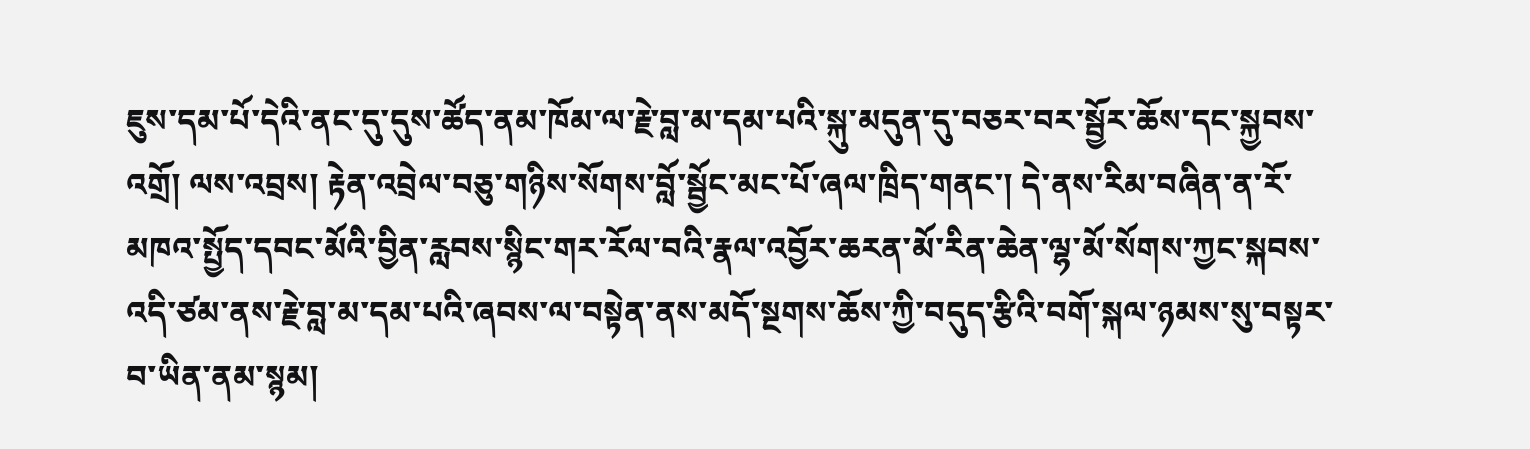ཇུས་དམ་པོ་དེའི་ནང་དུ་དུས་ཚོད་ནམ་ཁོམ་ལ་རྗེ་བླ་མ་དམ་པའི་སྐུ་མདུན་དུ་བཅར་བར་སྦྱོར་ཆོས་དང་སྐྱབས་འགྲོ། ལས་འབྲས། རྟེན་འབྲེལ་བཅུ་གཉིས་སོགས་བློ་སྦྱོང་མང་པོ་ཞལ་ཁྲིད་གནང་། དེ་ནས་རིམ་བཞིན་ན་རོ་མཁའ་སྤྱོད་དབང་མོའི་བྱིན་རླབས་སྙིང་གར་རོལ་བའི་རྣལ་འབྱོར་ཆརན་མོ་རིན་ཆེན་ལྷ་མོ་སོགས་ཀྱང་སྐབས་འདི་ཙམ་ནས་རྗེ་བླ་མ་དམ་པའི་ཞབས་ལ་བསྟེན་ནས་མདོ་སྔགས་ཆོས་ཀྱི་བདུད་རྩིའི་བགོ་སྐལ་ཉམས་སུ་བསྟར་བ་ཡིན་ནམ་སྙམ།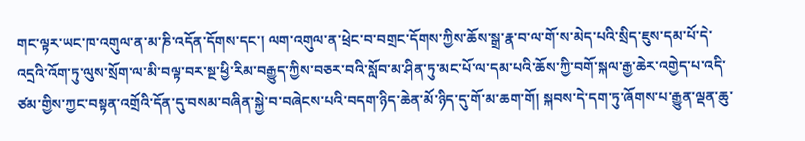གང་ལྟར་ཡང་ཁ་འགུལ་ན་མ་ཎི་འདོན་དོགས་དང་། ལག་འགུལ་ན་ཕྲེང་བ་བགྲང་དོགས་ཀྱིས་ཆོས་སྒྲ་རྣ་བ་ལ་གོ་ས་མེད་པའི་སྲིད་ཇུས་དམ་པོ་དེ་འདྲའི་འོག་ཏུ་ལུས་སྲོག་ལ་མི་བལྟ་བར་སྔ་ཕྱི་རིམ་བརྒྱུད་ཀྱིས་བཅར་བའི་སློབ་མ་ཤིན་ཏུ་མང་པོ་ལ་དམ་པའི་ཆོས་ཀྱི་བགོ་སྐལ་རྒྱ་ཆེར་འགྱེད་པ་འདི་ཙམ་གྱིས་ཀྱང་བསྟན་འགྲོའི་དོན་དུ་བསམ་བཞིན་སྐྱེ་བ་བཞེངས་པའི་བདག་ཉིད་ཆེན་མོ་ཉིད་དུ་གོ་མ་ཆག་གོ། སྐབས་དེ་དག་ཏུ་ཞོགས་པ་རྒྱུན་ལྡན་ཆུ་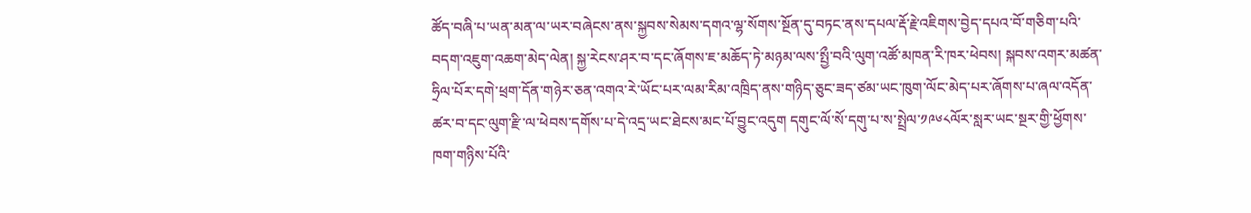ཚོད་བཞི་པ་ཡན་མན་ལ་ཡར་བཞེངས་ནས་སྐྱབས་སེམས་དགའ་ལྷ་སོགས་སྔོན་དུ་བཏང་ནས་དཔལ་རྡོ་རྗེ་འཇིགས་བྱེད་དཔའ་བོ་གཅིག་པའི་བདག་འཇུག་འཆག་མེད་ལེན། སྐྱ་རེངས་ཤར་བ་དང་ཞོགས་ཇ་མཆོད་ཏེ་མཉམ་ལས་སྤྱྀ་བའི་ལུག་འཚོ་མཁན་རི་ཁར་ཕེབས། སྐབས་འགར་མཚན་ཧྲིལ་པོར་དགེ་ཕྲག་དོན་གཉེར་ཅན་འགའ་རེ་ཡོང་པར་ལམ་རིམ་འཁྲིད་ནས་གཉིད་ཅུང་ཟད་ཙམ་ཡང་ཁུག་ལོང་མེད་པར་ཞོགས་པ་ཞལ་འདོན་ཚར་བ་དང་ལུག་རྫི་ལ་ཕེབས་དགོས་པ་དེ་འདྲ་ཡང་ཐེངས་མང་པོ་བྱུང་འདུག དགུང་ལོ་སོ་དགུ་པ་ས་སྤྲེལ་༡༩༦༨ལོར་སླར་ཡང་སྔར་གྱི་ཕྱོགས་ཁག་གཉིས་པོའི་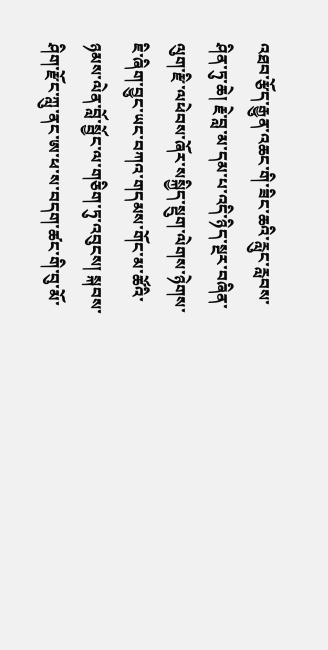འཐབ་རྩོད་རྒྱུན་འཆང་གི་ཟིང་ཆའི་རླུང་རླབས་ཤིན་ཏུ་ཆེ། རྗེ་བླ་མ་དམ་པ་འདི་ཉིད་སྔར་བཞིན་ལུག་རྫི་ལཕེབས་ཞོར་སསྐྱིད་སྡུག་ལེགས་ཉེགས་ཇི་ཞིག་བྱུང་ཡང་བཀའ་གདམས་གོང་མ་ཚོའི་ཉམས་ལེན་བློ་སྦྱོང་ལ་གཅིག་ཏུ་འབུངས། སྐབས་ཤིག་རྫོང་ཀླུ་ནང་ཨ་ཕ་ས་བདག་ཚང་གི་བུ་མོ་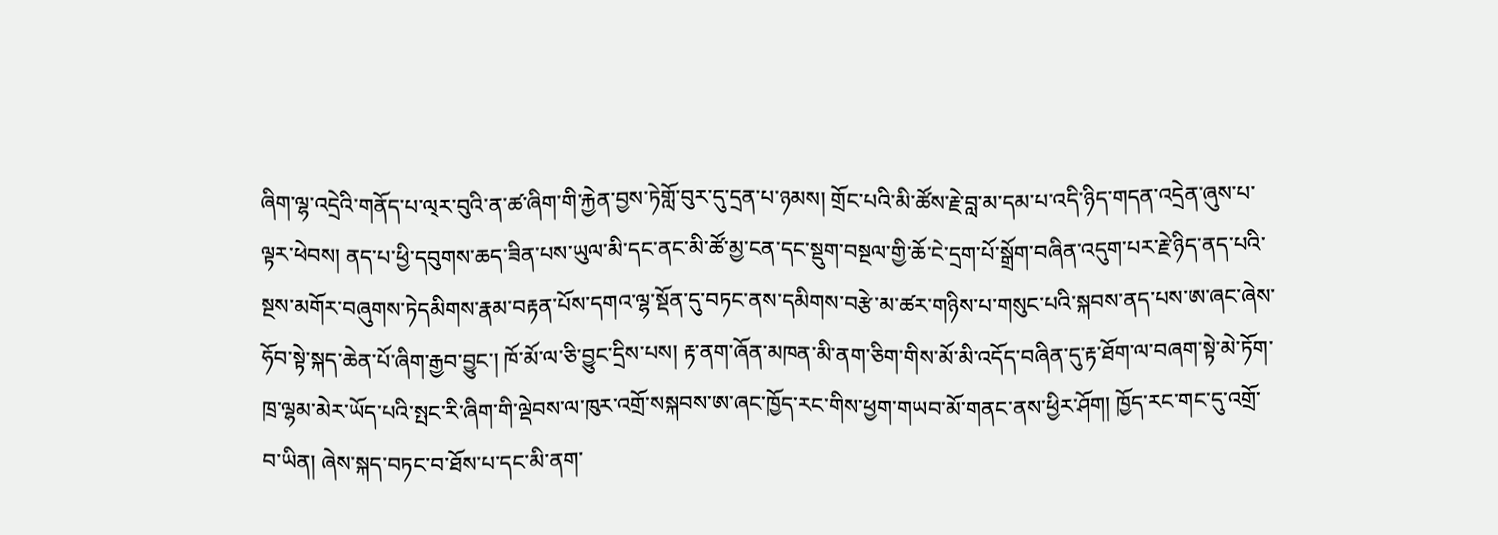ཞིག་ལྷ་འདྲེའི་གནོད་པ་ལ྄ར་བུའི་ན་ཚ་ཞིག་གི་རྐྱེན་བྱས་ཏེགློ་བུར་དུ་དྲན་པ་ཉམས། གྲོང་པའི་མི་ཚོས་རྗེ་བླ་མ་དམ་པ་འདི་ཉིད་གདན་འདྲེན་ཞུས་པ་ལྟར་ཕེབས། ནད་པ་ཕྱི་དབུགས་ཆད་ཟིན་པས་ཡུལ་མི་དང་ནང་མི་ཚོ་མྱ་ངན་དང་སྡུག་བསྔལ་གྱི་ཆོ་ངེ་དྲག་པོ་སྒྲོག་བཞིན་འདུག་པར་རྗེ་ཉིད་ནད་པའི་སྔས་མགོར་བཞུགས་ཏེདམིགས་རྣམ་བརྟན་པོས་དགའ་ལྷ་སྡོན་དུ་བཏང་ནས་དམིགས་བརྩེ་མ་ཚར་གཉིས་པ་གསུང་པའི་སྐབས་ནད་པས་ཨ་ཞང་ཞེས་ཧོབ་སྟེ་སྐད་ཆེན་པོ་ཞིག་རྒྱབ་བྱུང་། ཁོ་མོ་ལ་ཅི་བྱུང་དྲིས་པས། རྟ་ནག་ཞོན་མཁན་མི་ནག་ཅིག་གིས་མོ་མི་འདོད་བཞིན་དུ་རྟ་ཐོག་ལ་བཞག་སྟེ་མེ་ཏོག་ཁྲ་ལྷམ་མེར་ཡོད་པའི་སྤང་རི་ཞིག་གི་ལྡེབས་ལ་ཁུར་འགྲོ་སསྐབས་ཨ་ཞང་ཁྱོད་རང་གིས་ཕྱག་གཡབ་མོ་གནང་ནས་ཕྱིར་ཤོག། ཁྱོད་རང་གང་དུ་འགྲོ་བ་ཡིན། ཞེས་སྐད་བཏང་བ་ཐོས་པ་དང་མི་ནག་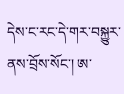དེས་ང་རང་དེ་གར་བསྐྱུར་ནས་བྲོས་སོང་། ཨ་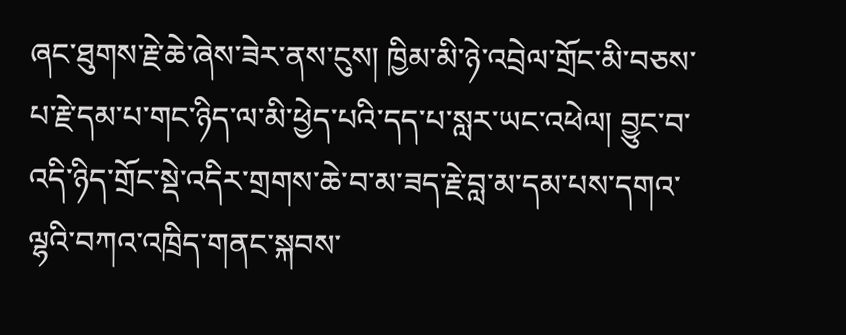ཞང་ཐུགས་རྗེ་ཆེ་ཞེས་ཟེར་ནས་ངུས། ཁྱིམ་མི་ཉེ་འབྲེལ་གྲོང་མི་བཅས་པ་རྗེ་དམ་པ་གང་ཉིད་ལ་མི་ཕྱེད་པའི་དད་པ་སླར་ཡང་འཕེལ། བྱུང་བ་འདི་ཉིད་གྲོང་སྡེ་འདིར་གྲགས་ཆེ་བ་མ་ཟད་རྗེ་བླ་མ་དམ་པས་དགའ་ལྷའི་བཀའ་འཁྲིད་གནང་སྐབས་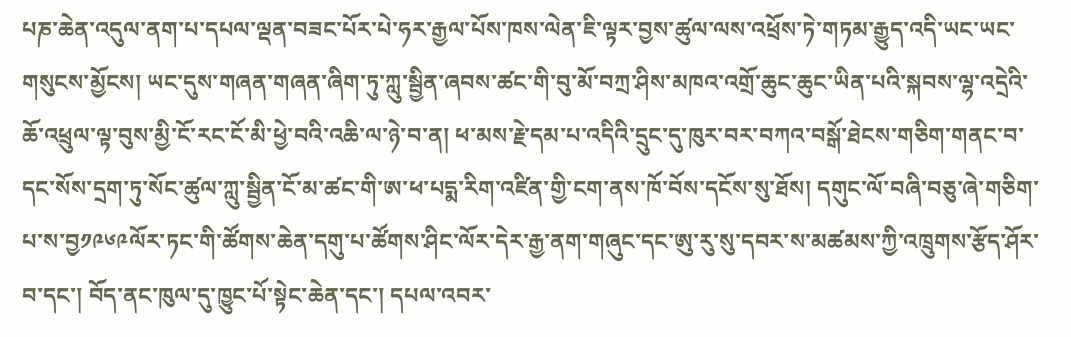པཎ་ཆེན་འདུལ་ནག་པ་དཔལ་ལྡན་བཟང་པོར་པེ་ཧར་རྒྱལ་པོས་ཁས་ལེན་ཇི་ལྟར་བྱས་ཚུལ་ལས་འཕྲོས་ཏེ་གཏམ་རྒྱུད་འདི་ཡང་ཡང་གསུངས་མྱོངས། ཡང་དུས་གཞན་གཞན་ཞིག་ཏུ་ཀླུ་སྦྱིན་ཞབས་ཚང་གི་བུ་མོ་བཀྲ་ཤིས་མཁའ་འགྲོ་ཆུང་ཆུང་ཡིན་པའི་སྐབས་ལྷ་འདྲེའི་ཆོ་འཕྲུལ་ལྟ་བུས་མྱི་ངོ་རང་ངོ་མི་ཕྱེ་བའི་འཆི་ལ་ཉེ་བ་ན། ཕ་མས་རྗེ་དམ་པ་འདིའི་དྲུང་དུ་ཁུར་བར་བཀའ་བསྒོ་ཐེངས་གཅིག་གནང་བ་དང་སོས་དྲག་ཏུ་སོང་ཚུལ་ཀླུ་སྦྱིན་ངོ་མ་ཚང་གི་ཨ་ཕ་པདྨ་རིག་འཛིན་གྱི་ངག་ནས་ཁོ་བོས་དངོས་སུ་ཐོས། དགུང་ལོ་བཞི་བཅུ་ཞེ་གཅིག་པ་ས་བྱ༡༩༦༩ལོར་ཏང་གི་ཚོགས་ཆེན་དགུ་པ་ཚོགས་ཤིང་ལོར་དེར་རྒྱ་ནག་གཞུང་དང་ཨུ་རུ་སུ་དབར་ས་མཚམས་ཀྱི་འཁྲུགས་རྩོད་ཤོར་བ་དང་། བོད་ནང་ཁུལ་དུ་ཁྱུང་པོ་སྟེང་ཆེན་དང་། དཔལ་འབར་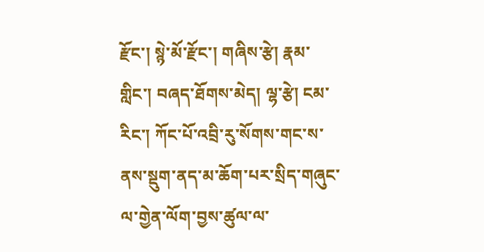རྫོང་། སྙེ་མོ་རྫོང་། གཞིས་རྩེ། རྣམ་གླིང་། བཞད་ཐོགས་མེད། ལྷ་རྩེ། ངམ་རིང་། ཀོང་པོ་འབྲི་རུ་སོགས་གང་ས་ནས་སྡུག་ནད་མ་ཆོག་པར་སྲིད་གཞུང་ལ་གྱེན་ལོག་བྱས་ཚུལ་ལ་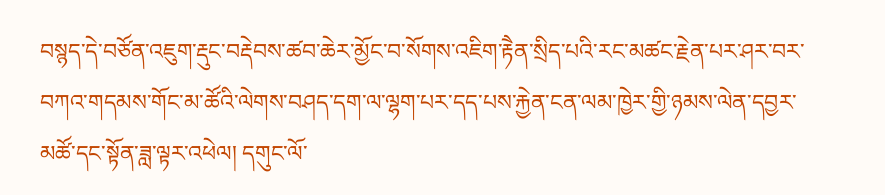བསྙད་དེ་བཙོན་འཇུག་རྡུང་བརྡེབས་ཚབ་ཆེར་མྱོང་བ་སོགས་འཇིག་རྟཻན་སྲིད་པའི་རང་མཚང་རྗེན་པར་ཤར་བར་བཀའ་གདམས་གོང་མ་ཚོའི་ལེགས་བཤད་དག་ལ་ལྷག་པར་དད་པས་རྐྱེན་ངན་ལམ་ཁྱེར་གྱི་ཉམས་ལེན་དབྱར་མཚོ་དང་སྟོན་ཟླ་ལྟར་འཕེལ། དགུང་ལོ་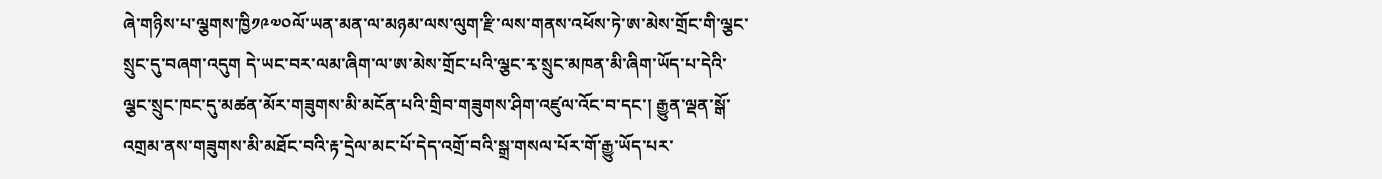ཞེ་གཉིས་པ་ལྕགས་ཁྱི༡༩༧༠ལོ་ཡན་མན་ལ་མཉམ་ལས་ལུག་རྫི་ལས་གནས་འཕོས་ཏེ་ཨ་མེས་གྲོང་གི་ལྕང་སྲུང་དུ་བཞག་འདུག དེ་ཡང་བར་ལམ་ཞིག་ལ་ཨ་མེས་གྲོང་པའི་ལྕང་རྭ་སྲུང་མཁན་མི་ཞིག་ཡོད་པ་དེའི་ལྕང་སྲུང་ཁང་དུ་མཚན་མོར་གཟུགས་མི་མངོན་པའི་གྲིབ་གཟུགས་ཤིག་འཛུལ་འོང་བ་དང་། རྒྱུན་ལྡན་སྒོ་འགྲམ་ནས་གཟུགས་མི་མཐོང་བའི་རྟ་དྲེལ་མང་པོ་དེད་འགྲོ་བའི་སྒྲ་གསལ་པོར་གོ་རྒྱུ་ཡོད་པར་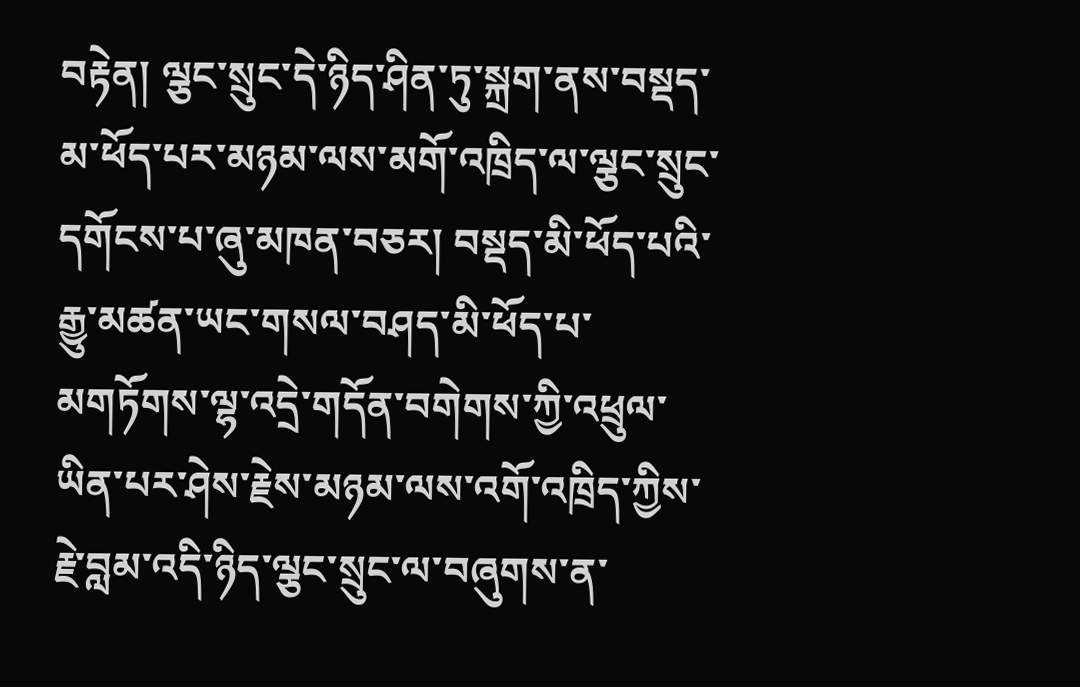བརྟེན། ལྕང་སྲུང་དེ་ཉིད་ཤིན་ཏུ་སྐྲག་ནས་བསྡད་མ་ཕོད་པར་མཉམ་ལས་མགོ་འཁྲིད་ལ་ལྕང་སྲུང་དགོངས་པ་ཞུ་མཁན་བཅར། བསྡད་མི་ཕོད་པའི་རྒྱུ་མཚན་ཡང་གསལ་བཤད་མི་ཕོད་པ་མགཏོགས་ལྷ་འདྲེ་གདོན་བགེགས་ཀྱི་འཕྲུལ་ཡིན་པར་ཤེས་རྗེས་མཉམ་ལས་འགོ་འཁྲིད་ཀྱིས་རྗེ་བླམ་འདི་ཉིད་ལྕང་སྲུང་ལ་བཞུགས་ན་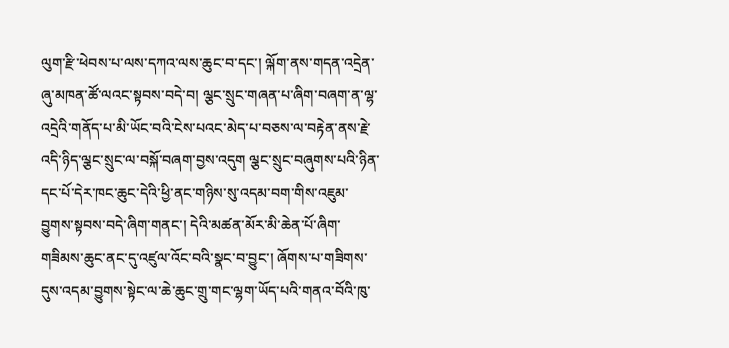ལུག་རྫི་ཕེབས་པ་ལས་དཀའ་ལས་ཆུང་བ་དང་། ལྐོག་ནས་གདན་འདྲེན་ཞུ་མཁན་ཚོ་ལའང་སྟབས་བདེ་བ། ལྕང་སྲུང་གཞན་པ་ཞིག་བཞག་ན་ལྷ་འདྲེའི་གནོད་པ་མི་ཡོང་བའི་ངེས་པའང་མེད་པ་བཅས་ལ་བརྟེན་ནས་རྗེ་འདི་ཉིད་ལྕང་སྲུང་ལ་བསྐོ་བཞག་བྱས་འདུག ལྕང་སྲུང་བཞུགས་པའི་ཉིན་དང་པོ་དེར་ཁང་ཆུང་དེའི་ཕྱི་ནང་གཉིས་སུ་འདམ་བག་གིས་འཇུམ་བྱུགས་སྟབས་བདེ་ཞིག་གནང་། དེའི་མཚན་མོར་མི་ཆེན་པོ་ཞིག་གཟིམས་ཆུང་ནང་དུ་འཛུལ་འོང་བའི་སྣང་བ་བྱུང་། ཞོགས་པ་གཟིགས་དུས་འདམ་བྱུགས་སྟེང་ལ་ཆེ་ཆུང་གྲུ་གང་ལྷག་ཡོད་པའི་གནའ་བོའི་ཁུ་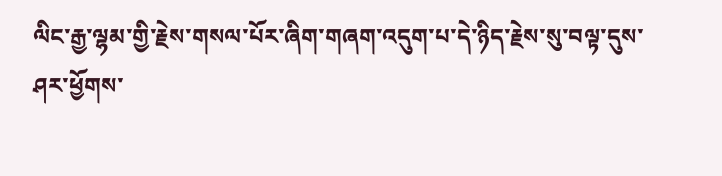ལིང་རྒྱ་ལྷམ་གྱི་རྗེས་གསལ་པོར་ཞིག་གཞག་འདུག་པ་དེ་ཉིད་རྗེས་སུ་བལྟ་དུས་ཤར་ཕྱོགས་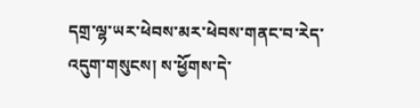དགྲ་ལྷ་ཡར་ཕེབས་མར་ཕེབས་གནང་བ་རེད་འདུག་གསུངས། ས་ཕྱོགས་དེ་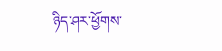ཉིད་ཤར་ཕྱོགས་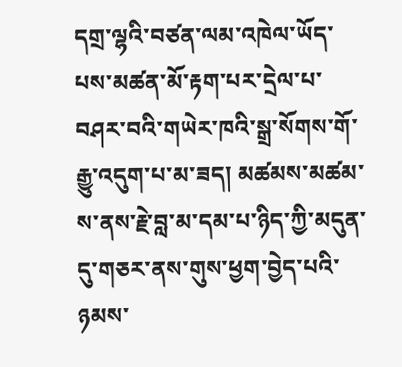དགྲ་ལྷའི་བཙན་ལམ་འཁེལ་ཡོད་པས་མཚན་མོ་རྟག་པར་དྲེལ་པ་བཤར་བའི་གཡེར་ཁའི་སྒྲ་སོགས་གོ་རྒྱུ་འདུག་པ་མ་ཟད། མཚམས་མཚམ་ས་ནས་རྗེ་བླ་མ་དམ་པ་ཉིད་ཀྱི་མདུན་དུ་གཅར་ནས་གུས་ཕྱག་བྱེད་པའི་ཉམས་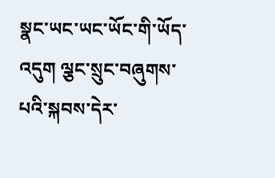སྣང་ཡང་ཡང་ཡོང་གི་ཡོད་འདུག ལྕང་སྲུང་བཞུགས་པའི་སྐབས་དེར་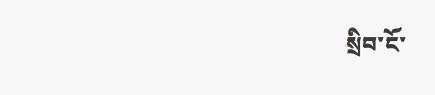སྲིབ་ངོ་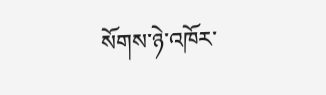སོགས་ཉེ་འཁོར་